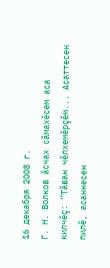16 декабря 2008 г.
Г. Н. Волков ăсчах сăмахĕсем аса килчĕç: “Тăван чĕлхемĕрçĕм... Асаттесен пилĕ, асаннесен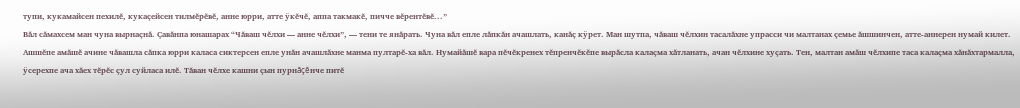тупи, кукамайсен пехилĕ, кукаçейсен тилмĕрĕвĕ, анне юрри, атте ÿкĕчĕ, аппа такмакĕ, пичче вĕрентĕвĕ...”
Вăл сăмахсем ман чуна вырнаçнă. Çавăнпа юнашарах “Чăваш чĕлхи — анне чĕлхи”, — тени те янăрать. Чуна вăл епле лăпкăн ачашлать, канăç кÿрет. Ман шутпа, чăваш чĕлхин тасалăхне упрасси чи малтанах çемье ăшшинчен, атте-аннерен нумай килет. Ашшĕпе амăшĕ ачине чăвашла сăпка юрри каласа сиктерсен епле унăн ачашлăхне манма пултарĕ-ха вăл. Нумайăшĕ вара пĕчĕкренех тĕпренчĕкĕпе вырăсла калаçма хăтланать, ачан чĕлхине хуçать. Тен, малтан амăш чĕлхипе таса калаçма хăнăхтармалла, ÿсерехпе ача хăех тĕрĕс çул суйласа илĕ. Тăван чĕлхе кашни çын пурнăçĕнче питĕ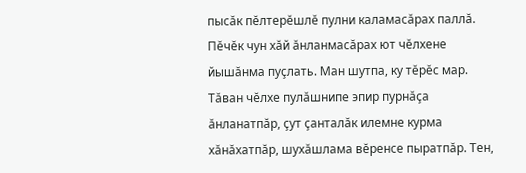пысăк пĕлтерĕшлĕ пулни каламасăрах паллă. Пĕчĕк чун хăй ăнланмасăрах ют чĕлхене йышăнма пуçлать. Ман шутпа, ку тĕрĕс мар. Тăван чĕлхе пулăшнипе эпир пурнăçа ăнланатпăр, çут çанталăк илемне курма хăнăхатпăр, шухăшлама вĕренсе пыратпăр. Тен,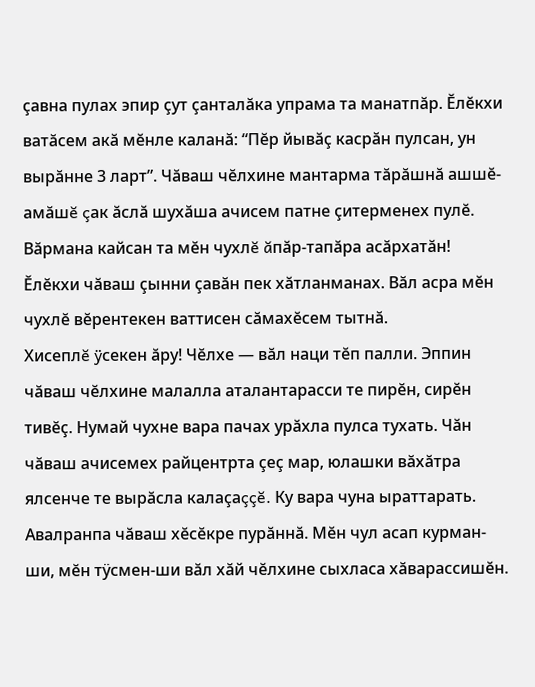çавна пулах эпир çут çанталăка упрама та манатпăр. Ĕлĕкхи ватăсем акă мĕнле каланă: “Пĕр йывăç касрăн пулсан, ун вырăнне 3 ларт”. Чăваш чĕлхине мантарма тăрăшнă ашшĕ-амăшĕ çак ăслă шухăша ачисем патне çитерменех пулĕ. Вăрмана кайсан та мĕн чухлĕ ăпăр-тапăра асăрхатăн! Ĕлĕкхи чăваш çынни çавăн пек хăтланманах. Вăл асра мĕн чухлĕ вĕрентекен ваттисен сăмахĕсем тытнă.
Хисеплĕ ÿсекен ăру! Чĕлхе — вăл наци тĕп палли. Эппин чăваш чĕлхине малалла аталантарасси те пирĕн, сирĕн тивĕç. Нумай чухне вара пачах урăхла пулса тухать. Чăн чăваш ачисемех райцентрта çеç мар, юлашки вăхăтра ялсенче те вырăсла калаçаççĕ. Ку вара чуна ыраттарать. Авалранпа чăваш хĕсĕкре пурăннă. Мĕн чул асап курман-ши, мĕн тÿсмен-ши вăл хăй чĕлхине сыхласа хăварассишĕн.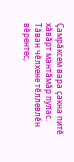Çамрăксем вара çакна питĕ хăвăрт мантăмăр пулас.
Тăван чĕлхене тĕллевлĕн вĕрентес,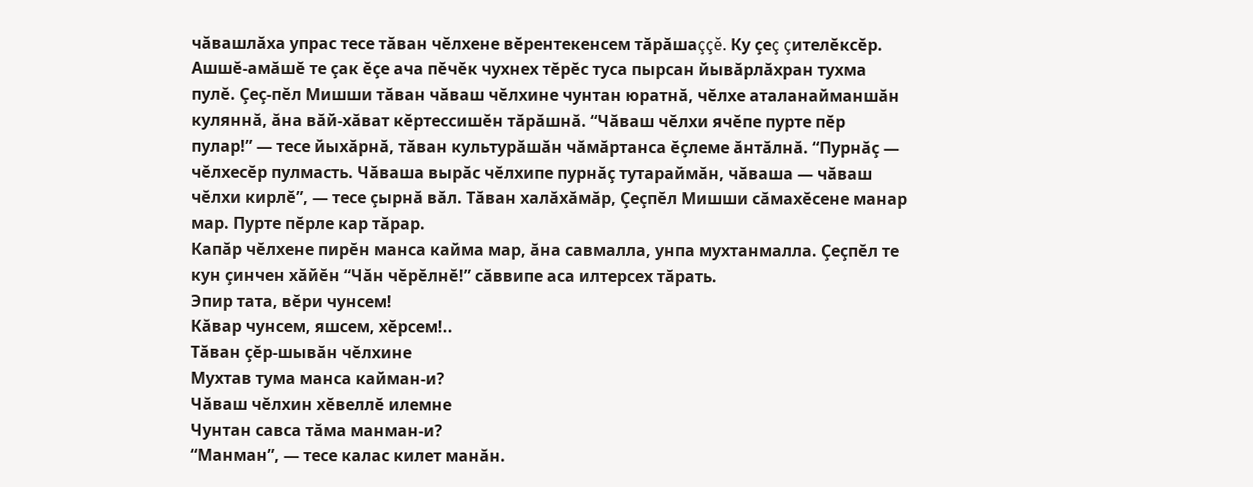чăвашлăха упрас тесе тăван чĕлхене вĕрентекенсем тăрăшаççĕ. Ку çеç çителĕксĕр. Ашшĕ-амăшĕ те çак ĕçе ача пĕчĕк чухнех тĕрĕс туса пырсан йывăрлăхран тухма пулĕ. Çеç-пĕл Мишши тăван чăваш чĕлхине чунтан юратнă, чĕлхе аталанайманшăн куляннă, ăна вăй-хăват кĕртессишĕн тăрăшнă. “Чăваш чĕлхи ячĕпе пурте пĕр пулар!” — тесе йыхăрнă, тăван культурăшăн чăмăртанса ĕçлеме ăнтăлнă. “Пурнăç — чĕлхесĕр пулмасть. Чăваша вырăс чĕлхипе пурнăç тутараймăн, чăваша — чăваш чĕлхи кирлĕ”, — тесе çырнă вăл. Тăван халăхăмăр, Çеçпĕл Мишши сăмахĕсене манар мар. Пурте пĕрле кар тăрар.
Капăр чĕлхене пирĕн манса кайма мар, ăна савмалла, унпа мухтанмалла. Çеçпĕл те кун çинчен хăйĕн “Чăн чĕрĕлнĕ!” сăввипе аса илтерсех тăрать.
Эпир тата, вĕри чунсем!
Кăвар чунсем, яшсем, хĕрсем!..
Тăван çĕр-шывăн чĕлхине
Мухтав тума манса кайман-и?
Чăваш чĕлхин хĕвеллĕ илемне
Чунтан савса тăма манман-и?
“Манман”, — тесе калас килет манăн.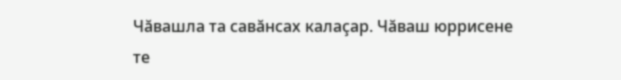Чăвашла та савăнсах калаçар. Чăваш юррисене те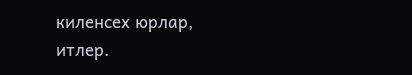киленсех юрлар, итлер.